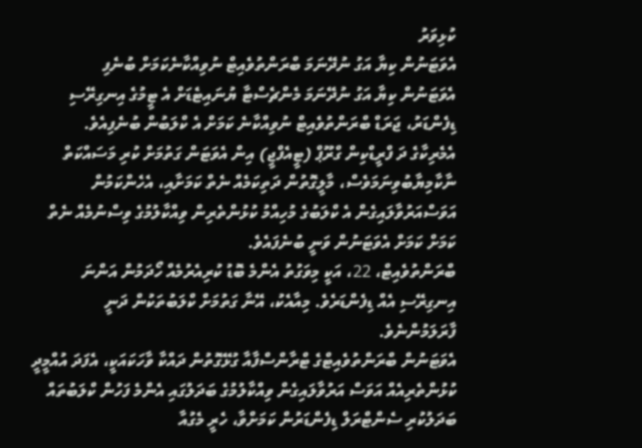ކުޅިވަރު
އެވަޓަނުން ކިޔާ އަގު ނުދޭނަމަ ބްރަންތުވެއިޓް ނުވިއްކާނެކަމަށް ބުނެފި
އެވަޓަނުން ކިޔާ އަގު ނުދޭނަމަ މެންޗެސްޓާ ޔުނައިޓެޑަށް އެ ޓީމުގެ އިނގިރޭސި ޑިފެންޑަރު، ޖަރަޑް ބްރަންތުވެއިޓް ނުވިއްކާނެ ކަމަށް އެ ކްލަބުން ބުނެފިއެވެ.
އެމެރިކާގެ ދަ ފްރީޑްކިން ގްރޫޕް (ޓީއެފްޖީ) އިން އެވަޓަން ގަތުމަށް ކުރި މަސައްކަތް ނާކާމިޔާބުވިނަމަވެސް، މާލީގޮތުން ދަތިކަމެއް ނެތް ކަމަށާއި، އެހެންކަމުން އަވަސްއަރުވާލައިގެން އެ ކްލަބުގެ މުހިއްމު ކުޅުންތެރިން ވިއްކާލުމުގެ ވިސްނުމެއް ނެތް ކަމަށް ކަމަށް އެވަޓަނުން ވަނީ ބުނެފައެވެ.
ބްރަންތުވެއިޓް، 22، އަކީ މިވަގުތު އެންމެ ބޮޑު ކުރިއެރުމެއް ހޯދަމުން އަންނަ އިނގިރޭސި އެއް ޑިފެންޑަރެވެ. މިއާއެކު، އޭނާ ގަތުމަށް ކްލަބުތަކުން ދަނީ ފާރަލަމުންނެވެ.
އެވަޓަނުން ބްރަންތުވެއިޓްގެ ޓްރާންސްފާއާ ގުޅޭގޮތުން ދައްކާ ވާހަކައަކީ، އެފަދަ އުއްމީދީ ކުޅުންތެރިއެއް އަވަސް އަރުވާލައިގެން ވިއްކާލުމުގެ ބަދަލުގައި އެންމެ ފަހުން ކްލަބުތައް ބަދަލުކުރި ސެންޓްރަލް ޑިފެންޑަރުން ކަމަށްވާ، ހެރީ މެގުއާ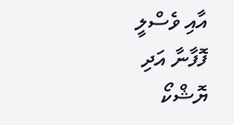އާއި ވެސްލީ ފޮފާނާ އަދި ޔޮޝްކޯ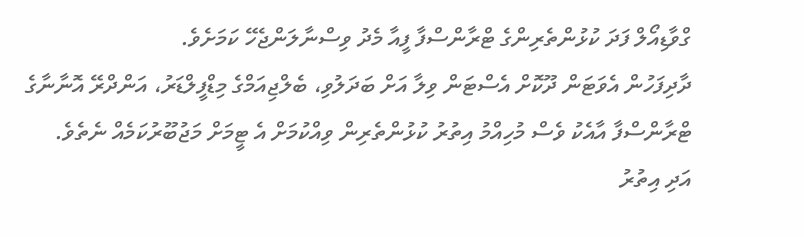ގްވާޑިއޯލް ފަދަ ކުޅުންތެރިންގެ ޓްރާންސްފާ ފީއާ މެދު ވިސްނާލަންޖެހޭ ކަމަށެވެ.
ދާދިފަހުން އެވަޓަން ދޫކޮށް އެސްޓަން ވިލާ އަށް ބަދަލުވި، ބެލްޖިއަމްގެ މިޑްފީލްޑަރު، އަންދްރޭ އޮނާނާގެ ޓްރާންސްފާ އާއެކު ވެސް މުހިއްމު އިތުރު ކުޅުންތެރިން ވިއްކުމަށް އެ ޓީމަށް މަޖުބޫރުކަމެއް ނެތެވެ.
އަދި އިތުރު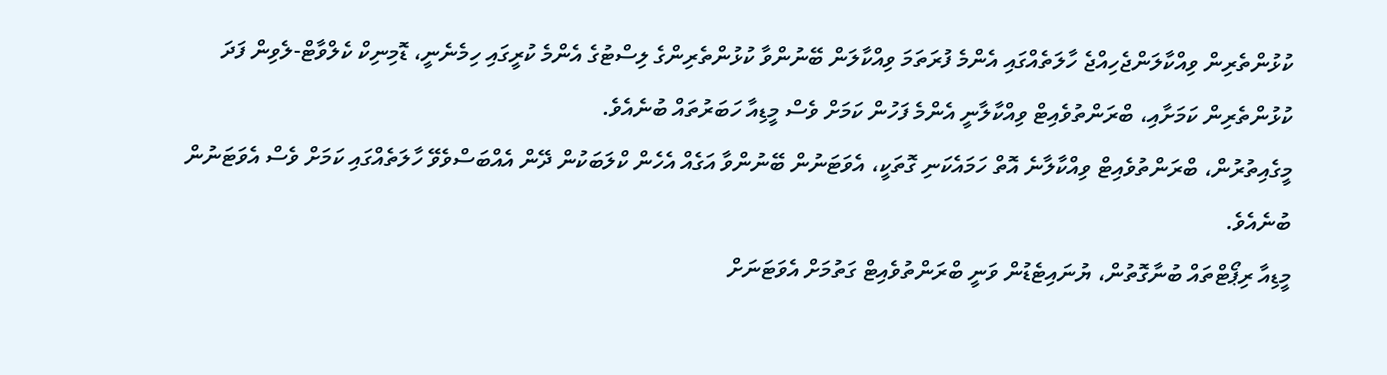ކުޅުންތެރިން ވިއްކާލަންޖެހިއްޖެ ހާލަތެއްގައި އެންމެ ފުރަތަމަ ވިއްކާލަން ބޭނުންވާ ކުޅުންތެރިންގެ ލިސްޓުގެ އެންމެ ކުރީގައި ހިމެނެނީ، ޑޮމިނިކް ކެލްވާޓް-ލެވިން ފަދަ ކުޅުންތެރިން ކަމަށާއި، ބްރަންތުވެއިޓް ވިއްކާލާނީ އެންމެ ފަހުން ކަމަށް ވެސް މީޑިއާ ހަބަރުތައް ބުނެއެވެ.
މީގެއިތުރުން، ބްރަންތުވެއިޓް ވިއްކާލާނެ އޮތް ހަމައެކަނި ގޮތަކީ، އެވަޓަނުން ބޭނުންވާ އަގެއް އެހެން ކްލަބަކުން ދޭން އެއްބަސްވެވޭ ހާލަތެއްގައި ކަމަށް ވެސް އެވަޓަނުން ބުނެއެވެ.
މީޑިއާ ރިޕޯޓްތައް ބުނާގޮތުން، ޔުނައިޓެޑުން ވަނީ ބްރަންތުވެއިޓް ގަތުމަށް އެވަޓަނަށް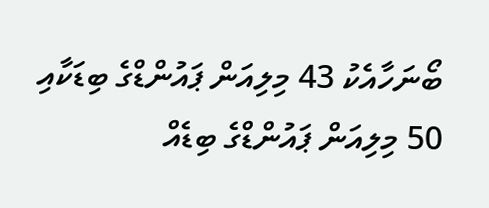ބޯނަހާއެކު 43 މިލިއަން ޕައުންޑްގެ ބިޑަކާއި 50 މިލިއަން ޕައުންޑްގެ ބިޑެއް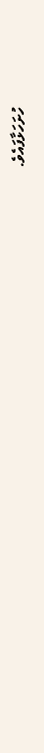ހުށަހަޅާފައެވެ.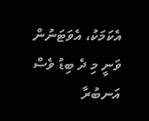އެކަމަކު، އެވަޓަނުން ވަނީ މި ދެ ބިޑު ވެސް އަނބުރާ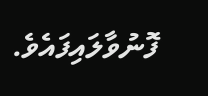ފޮނުވާލައިފައެވެ.